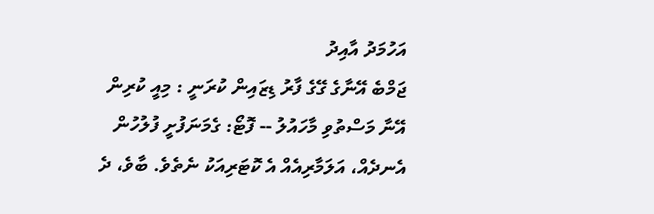އަހުމަދު އާއިދު
ޖަމްބެ އޭނާގެ ގޭގެ ފާރު ޑިޒައިން ކުރަނީ : މިއީ ކުރިން އޭނާ މަސްތުވި މާހައުލު -- ފޮޓޯ: ގެމަނަފުށީ ފުލުހުން
އެނދެއް، އަލަމާރިއެއް އެ ކޮޓަރިއަކު ނެތެވެ. ބާވެ، ދެ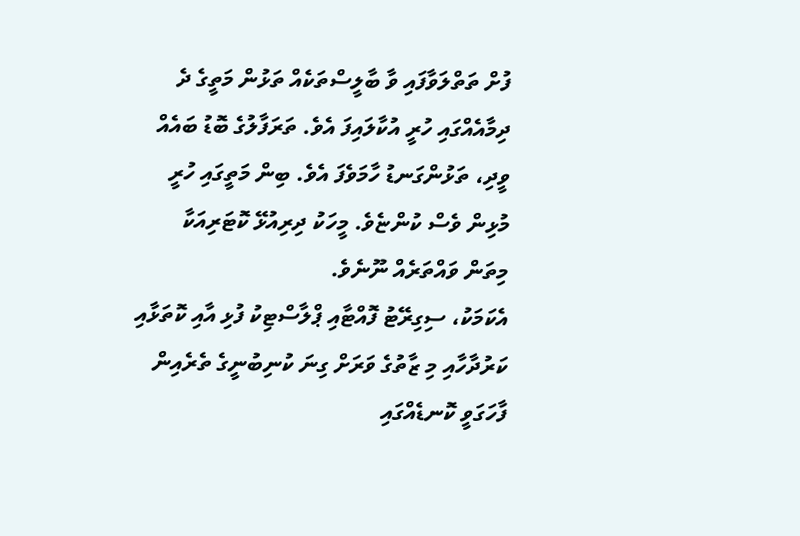ފުށް ތަތްލަވާފައި ވާ ބާލީސްތަކެއް ތަޅުން މަތީގެ ދެ ދިމާއެއްގައި ހުރީ އުކާލައިފަ އެވެ. ތަރަފާލުގެ ބޮޑު ބައެއް ވީދި، ތަޅުންގަނޑު ހާމަވެފަ އެވެ. ބިން މަތީގައި ހުރީ މުޅިން ވެސް ކުންޏެވެ. މީހަކު ދިރިއުޅޭ ކޮޓަރިއަކާ މިތަން ވައްތަރެއް ނޫނެވެ.
އެކަމަކު، ސިގިރޭޓު ފޮއްޓާއި ޕްލާސްޓިކު ފުޅި އާއި ކޮތަޅާއި ކަރުދާހާއި މި ޒާތުގެ ވަރަށް ގިނަ ކުނިބުނީގެ ތެރެއިން ފާހަގަވީ ކޮނޑެއްގައި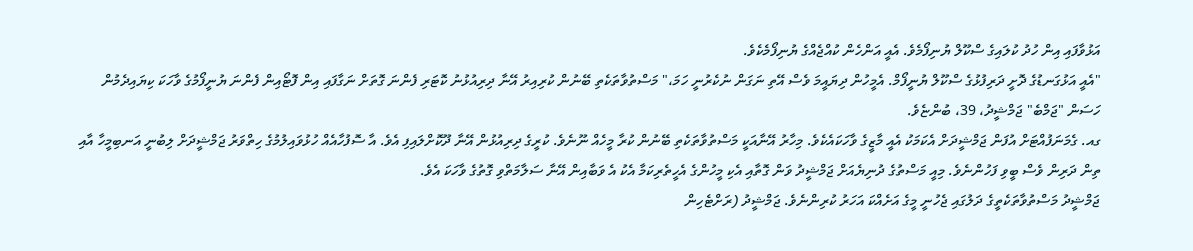އަޅުވާފައި އިން ހުދު ކުލައިގެ ސްކޫލް ޔުނިފޯމެވެ. އެއީ އަންހެން ކުއްޖެއްގެ ޔުނިފޯމެކެވެ.
"އެއީ އަޅުގަނޑުގެ ދޮށީ ދަރިފުޅުގެ ސްކޫލް ޔުނީފޯމް. އެމީހުން ދިޔައީމަ ވެސް އޭތި ނަގަން ނުކެރުނީ ހަމަ،" މަސްތުވާތަކެތި ބޭނުން ކުރިއިރު އޭނާ ދިރިއުޅުނު ކޮޓަރި ފެންނަ ގޮތަށް ނަގާފައި އިން ފޮޓޯއިން ފެންނަ ޔުނީފޯމުގެ ވާހަކަ ކިޔައިދެމުން ހަސަން "ޖަމްބެ" ޖަމްޝީދު، 39، ބުންޏެވެ.
ގއ. ގެމަނަފުއްޓަށް އުފަން ޖަމްޝީދަށް އެކަމަކު އެއީ މާޒީގެ ވާހަކައެކެވެ. މިހާރު އޭނާއަކީ މަސްތުވާތަކެތި ބޭނުން ކުރާ މީހެއް ނޫނެވެ. ކުރީގެ ދިރިއުޅުން އޭނާ ދޫކޮށްލައިފި އެވެ. އާ ސޮފުހާއެއް ހުޅުވައިލުމުގެ ހިތްވަރު ޖަމްޝީދަށް ލިބުނީ އަނބިމީހާ އާއި ތިން ދަރިން ވެސް ބީވި ފަހުންނެވެ. މިއީ މަސްތުގެ ދުނިޔެއަށް ޖަމްޝީދު ވަން ގޮތާއި އެކި މީހުންގެ އެހީތެރިކަމާ އެކު އެ ވަބާއިން އޭނާ ސަލާމަތްވި ގޮތުގެ ވާހަކަ އެވެ.
ޖަމްޝީދު މަސްތުވާތަކެތީގެ ދަލުގައި ޖެހުނީ މީގެ އަށެއްކަ އަހަރު ކުރިންނެވެ. ޖަމްޝީދު (ރަށްޓެހިން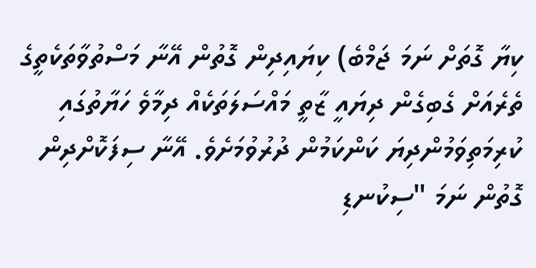ކިޔާ ގޮތަށް ނަމަ ޖަމްބެ) ކިޔައިދިން ގޮތުން އޭނާ މަސްތުވާތަކެތީގެ ތެރެއަށް ގެބިގެން ދިޔައީ ޒާތީ މައްސަލަތަކެއް ދިމާވެ ހަޔާތުގައި ކުރިމަތިވަމުންދިޔަ ކަންކަމުން ދުރުވުމަށެވެ. އޭނާ ސިފަކޮށްދިން ގޮތުން ނަމަ "ސިކުނޑި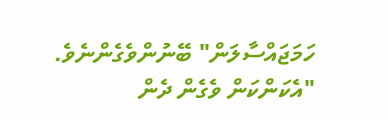ހަމަޖައްސާލަން" ބޭނުންވެގެންނެވެ.
"އެކަންކަން ވެގެން ދެން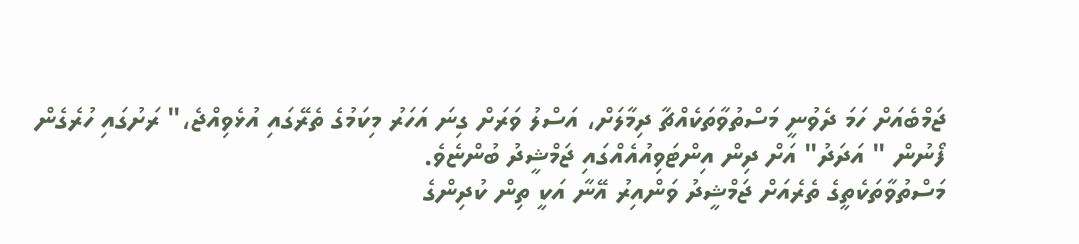ޖަމްބެއަށް ހަމަ ދެވުނީ މަސްތުވާތަކެއްޗާ ދިމާލަށް، އަސްލު ވަރަށް ގިނަ އަހަރު މިކަމުގެ ތެރޭގައި އުޅެވިއްޖެ،" ރަށުގައި ހުރެގެން ފޯނުން " އަދަދު" އަށް ދިން އިންޓަވިއުއެއްގައި ޖަމްޝީދު ބުންޏެވެ.
މަސްތުވާތަކެތީގެ ތެރެއަށް ޖަމްޝީދު ވަންއިރު އޭނާ އަކީ ތިން ކުދިންގެ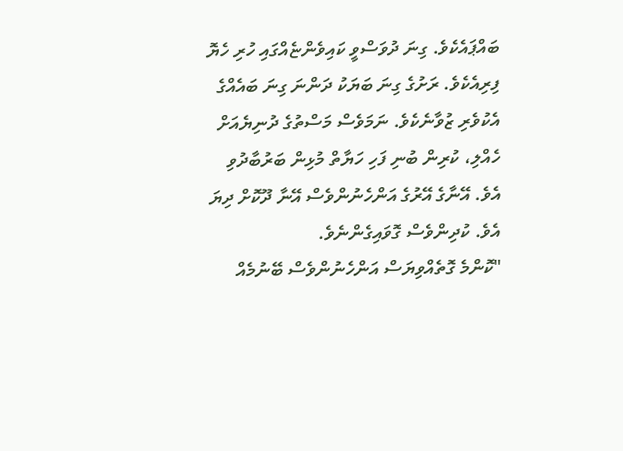ބައްޕައެކެވެ. ގިނަ ދުވަސްވީ ކައިވެންޏެއްގައި ހުރި ހެޔޮ ފިރިއެކެވެ. ރަށުގެ ގިނަ ބަޔަކު ދަންނަ ގިނަ ބައެއްގެ އެކުވެރި ޒުވާނެކެވެ. ނަމަވެސް މަސްތުގެ ދުނިޔެއަށް ހެއްލި، ކުރިން ބުނި ފަހި ހަޔާތް މުޅިން ބަރުބާދުވި އެވެ. އޭނާގެ އޭރުގެ އަންހެނުންވެސް އޭނާ ދޫކޮށް ދިޔަ އެވެ. ކުދިންވެސް ގޮވައިގެންނެވެ.
"ކޮންމެ ގޮތެއްވިޔަސް އަންހެނުންވެސް ބޭނުމެއް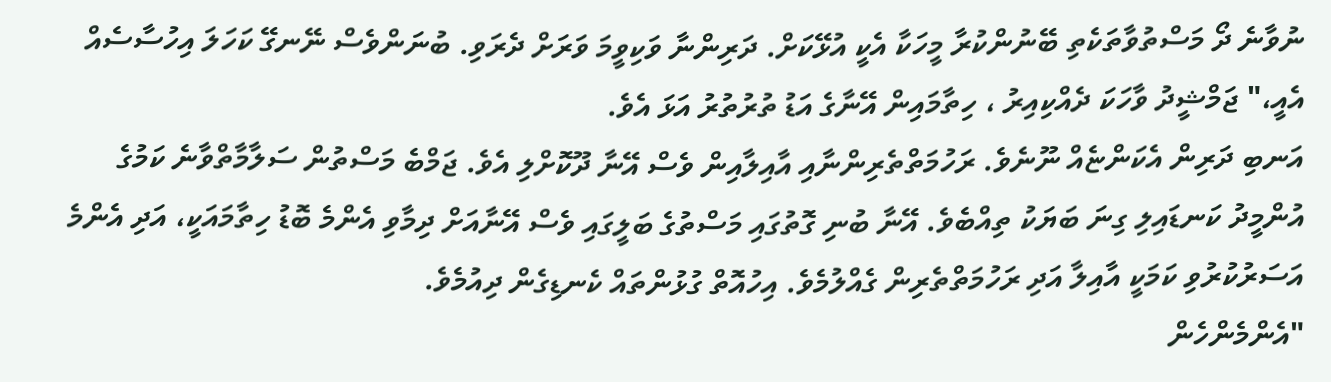ނުވާނެ ދޯ މަސްތުވާތަކެތި ބޭނުންކުރާ މީހަކާ އެކީ އުޅޭކަށް. ދަރިންނާ ވަކިވީމަ ވަރަށް ދެރަވި. ބުނަންވެސް ނޭނގޭ ކަހަލަ އިހުސާސެއް އެއީ،" ޖަމްޝީދު ވާހަކަ ދެއްކިއިރު ، ހިތާމައިން އޭނާގެ އަޑު ތުރުތުރު އަޅަ އެވެ.
އަނބި ދަރިން އެކަންޏެއް ނޫނެވެ. ރަހުމަތްތެރިންނާއި އާއިލާއިން ވެސް އޭނާ ދޫކޮށްލި އެވެ. ޖަމްބެ މަސްތުން ސަލާމާތްވާނެ ކަމުގެ އުންމީދު ކަނޑައިލި ގިނަ ބަޔަކު ތިއްބެވެ. އޭނާ ބުނި ގޮތުގައި މަސްތުގެ ބަލީގައި ވެސް އޭނާއަށް ދިމާވި އެންމެ ބޮޑު ހިތާމައަކީ، އަދި އެންމެ އަސަރުކުރުވި ކަމަކީ އާއިލާ އަދި ރަހުމަތްތެރިން ގެއްލުމެވެ. އިހުއޮތް ގުޅުންތައް ކެނޑިގެން ދިއުމެވެ.
"އެންމެންހެން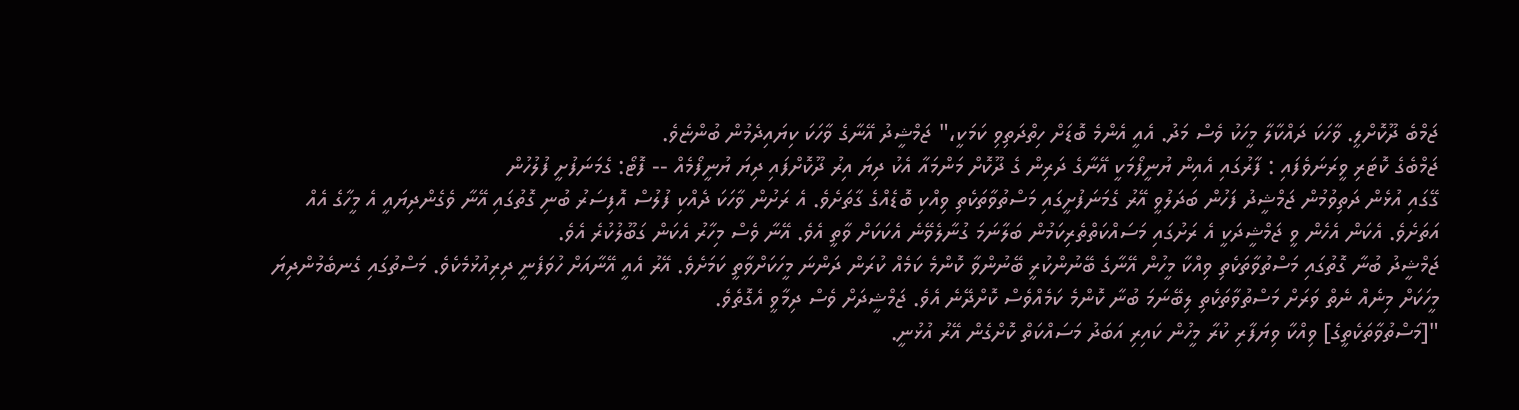ޖަމްބެ ދޫކޮށްލީ. ވާހަކަ ދައްކާލާ މީހަކު ވެސް މަދު. އެއީ އެންމެ ބޮޑަށް ހިތްދަތިވި ކަމަކީ،" ޖަމްޝީދު އޭނާގެ ވާހަކަ ކިޔައިދެމުން ބުންޏެވެ.
ޖަމްބެގެ ކޮޓަރި ވީރަނަވެފައި : ފާރުގައި އެއިން ޔުނީފޯމަކީ އޭނާގެ ދަރިން ގެ ދޫކޮށް މަންމައާ އެކު ދިޔަ އިރު ދޫކޮށްފައި ދިޔަ ޔުނީފޯމެއް -- ފޮޓޯ: ގެމަނަފުށީ ފުލުހުން
ގޭގައި އުޅެން ދަތިވުމުން ޖަމްޝީދު ފަހުން ބަދަލުވީ އޭރު ގެމަނަފުށީގައި މަސްތުވާތަކެތި ވިއްކި ބޮޑެއްގެ ގާތަށެވެ. އެ ރަށުން ވާހަކަ ދެއްކި ފުލުސް އޮފިސަރު ބުނި ގޮތުގައި އޭނާ ވެގެންދިޔައީ އެ މީހާގެ އެއް އަތަށެވެ. އެކަން އެހެން ވީ ޖަމްޝީދަކީ އެ ރަށުގައި މަސައްކަތްތެރިކަމުން ބަލާނަމަ ގުނާލެވޭނެ އެކަކަށް ވާތީ އެވެ. އޭނާ ވެސް މިހާރު އެކަން ގަބޫލުކުރެ އެވެ.
ޖަމްޝީދު ބުނާ ގޮތުގައި މަސްތުވާތަކެތި ވިއްކާ މީހުން އޭނާގެ ބޭނުންކުރީ ބޭނުންވާ ކޮންމެ ކަމެއް ކުރަން ދަންނަ މީހަކަށްވާތީ ކަމަށެވެ. އޭރު އެއީ އޭނާއަށް ހުވަފެނީ ދިރިއުޅުމެކެވެ. މަސްތުގައި ގެނބެމުންދިޔަ މީހަކަށް މިނެއް ނެތް ވަރަށް މަސްތުވާތަކެތި ލިބޭނަމަ ބުނާ ކޮންމެ ކަމެއްވެސް ކޮށްދޭނެ އެވެ. ޖަމްޝީދަށް ވެސް ދިމާވީ އެގޮތެވެ.
"[މަސްތުވާތަކެތީގެ] ވިއްކާ ވިޔަފާރި ކުރާ މީހުން ކައިރި އަބަދު މަސައްކަތް ކޮށްގެން އޭރު އުޅުނީ.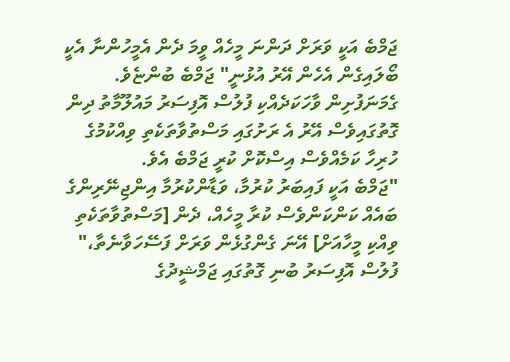ޖަމްބެ އަކީ ވަރަށް ދަންނަ މީހެއް ވީމަ ދެން އެމީހުންނާ އެކީ ބޯލައިގެން އެހެން އޭރު އުޅުނީ" ޖަމްބެ ބުންޏެވެ.
ގެމަނަފުށިން ވާހަކަދެއްކި ފުލުސް އޮފިސަރު މައުލޫމާތު ދިން ގޮތުގައިވެސް އޭރު އެ ރަށުގައި މަސްތުވާތަކެތި ވިއްކުމުގެ ހުރިހާ ކަމެއްވެސް އިސްކޮށް ކުރީ ޖަމްބެ އެވެ.
"ޖަމްބެ އަކީ ފައިބަރު ކުރުމާ، ވަޑާންކުރުމާ އިންޖިނޭރިންގެ ބައެއް ކަންކަންވެސް ކުރާ މީހެއް، ދެން [މަސްތުވާތަކެތި ވިއްކި މީހާއަށް] އޭނަ ގެންގުޅެން ވަރަށް ފަސޭހަވާނެތާ،" ފުލުސް އޮފިސަރު ބުނި ގޮތުގައި ޖަމްޝީދުގެ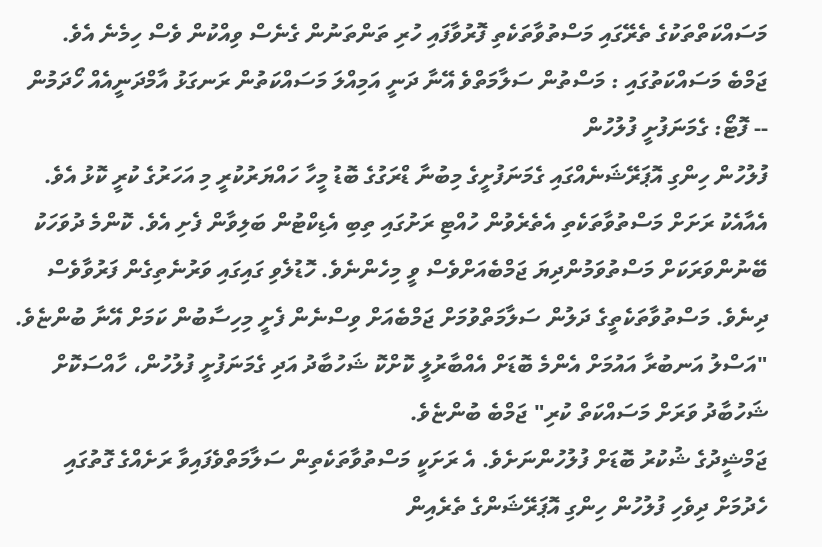މަސައްކަތްތަކުގެ ތެރޭގައި މަސްތުވާތަކެތި ފޮރުވާފައި ހުރި ތަންތަނުން ގެނެސް ވިއްކުން ވެސް ހިމެނެ އެވެ.
ޖަމްބެ މަސައްކަތުގައި : މަސްތުން ސަލާމަތްވެ އޭނާ ދަނީ އަމިއްލަ މަސައްކަތުން ރަނގަޅު އާމްދަނީއެއް ހޯދަމުން -- ފޮޓޯ: ގެމަނަފުށީ ފުލުހުން
ފުލުހުން ހިންގި އޮޕަރޭޝަނެއްގައި ގެމަނަފުށީގެ މިބުނާ ޑްރަގުގެ ބޮޑު މީހާ ހައްޔަރުކުރީ މި އަހަރުގެ ކުރީ ކޮޅު އެވެ. އެއާއެކު ރަށަށް މަސްތުވާތަކެތި އެތެރެވުން ހުއްޓި ރަށުގައި ތިބި އެޑިކްޓުން ބަލިވާން ފެށި އެވެ. ކޮންމެ ދުވަހަކު ބޭނުންވަރަކަށް މަސްތުވަމުންދިޔަ ޖަމްބެއަށްވެސް ވީ މިހެންނެވެ. ހޮޑުލެވި ގައިގައި ވަރުނެތިގެން ފަރުވާވެސް ދިނެވެ. މަސްތުވާތަކެތީގެ ދަލުން ސަލާމަތްވުމަށް ޖަމްބެއަށް ވިސްނެން ފެށީ މިހިސާބުން ކަމަށް އޭނާ ބުންޏެވެ.
"އަސްލު އަނބުރާ އައުމަށް އެންމެ ބޮޑަށް އެއްބާރުލީ ކޮށްކޮ ޝަހުބާދު އަދި ގެމަނަފުށީ ފުލުހުން، ހާއްސަކޮށް ޝަހުބާދު ވަރަށް މަސައްކަތް ކުރި" ޖަމްބެ ބުންޏެވެ.
ޖަމްޝީދުގެ ޝުކުރު ބޮޑަށް ފުލުހުންނަށެވެ. އެ ރަށަކީ މަސްތުވާތަކެތިން ސަލާމަތްވެފައިވާ ރަށެއްގެ ގޮތުގައި ހެދުމަށް ދިވެހި ފުލުހުން ހިންގި އޮޕަރޭޝަންގެ ތެރެއިން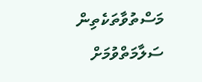މަސްތުވާތަކެތިން ސަލާމަތްވުމަށް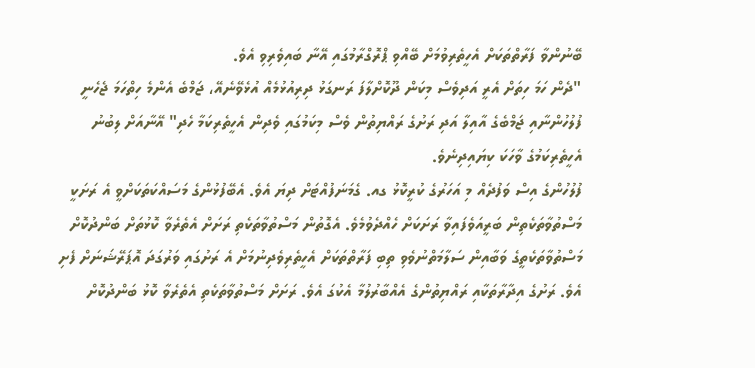ބޭނުންވާ ފަރާތްތަކަށް އެހީތެރިވުމަށް ބޭއްވި ޕްރޮގްރާމުގައި އޭނާ ބައިވެރިވި އެވެ.
"ދެން ހަމަ ހިތަށް އެރީ އަދިވެސް މިކަން ދޫކޮށްލާފަ ރަނގަޅު ދިރިއުޅުމެއް އުޅެވޭނެއޭ، ޖަމްބެ އެންމެ ހިތްހަމަ ޖެހެނީ ފުލުހުންނާއި ޖަމްބެގެ އާއިލާ އަދި ރަށުގެ ރައްޔިތުން ވެސް މިކަމުގައި ވެދިން އެހީތެރިކަމާ ހެދި" އޭނާއަށް ލިބުނު އެހީތެރިކަމުގެ ވާހަކަ ކިޔައިދިނެވެ.
ފުލުހުންގެ އިސް ވަފުދެއް މި އަހަރުގެ ކުރީކޮޅު ގއ. ގެމަނަފުއްޓަށް ދިޔަ އެވެ. އެބޭފުޅުންގެ މަސައްކަތަކަށްވީ އެ ރަށަކީ މަސްތުވާތަކެތިން ބަރީއަވެފައިވާ ރަށަކަށް ހެއްދެވުމެވެ. އެގޮތުން މަސްތުވާތަކެތި ރަށަށް އެތެރެވާ ކޮޅުތަށް ބަންދުކޮށް މަސްތުވާތަކެތީގެ ވަބާއިން ސަލާމަތްނުވެވި ތިބި ފަރާތްތަކަށް އެހީތެރިވެދިނުމަށް އެ ރަށުގައި ވަރުގަދަ އޮޕަރޭޝަނަށް ފެށި އެވެ. ރަށުގެ އިދާރާތަކާއި ރައްޔިތުންގެ އެއްބާރުލުމާ އެކުގަ އެވެ. ރަށަށް މަސްތުވާތަކެތި އެތެރެވާ ކޮޅު ބަންދުކޮށް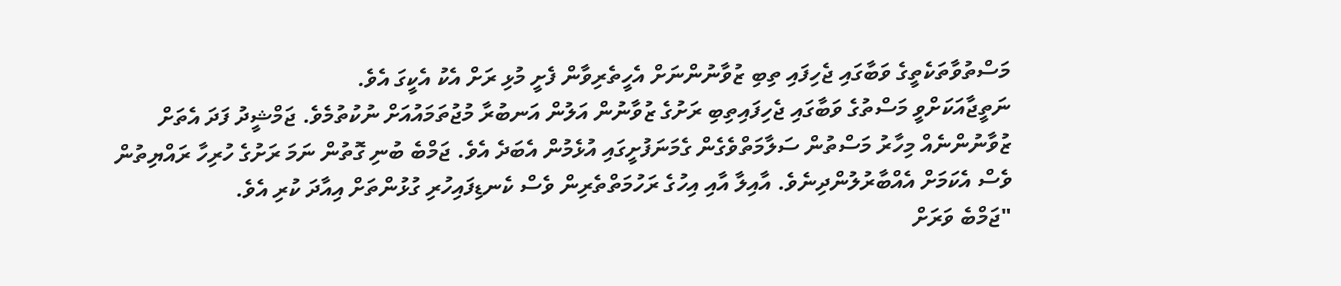މަސްތުވާތަކެތީގެ ވަބާގައި ޖެހިފައި ތިބި ޒުވާނުންނަށް އެހީތެރިވާން ފެށީ މުޅި ރަށް އެކު އެކީގަ އެވެ.
ނަތީޖާއަކަށްވީ މަސްތުގެ ވަބާގައި ޖެހިފައިތިބި ރަށުގެ ޒުވާނުން އަލުން އަނބުރާ މުޖުތަމައުއަށް ނުކުތުމެވެ. ޖަމްޝީދު ފަދަ އެތަށް ޒުވާނުންނެއް މިހާރު މަސްތުން ސަލާމަތްވެގެން ގެމަނަފުށީގައި އުޅެމުން އެބަދެ އެވެ. ޖަމްބެ ބުނި ގޮތުން ނަމަ ރަށުގެ ހުރިހާ ރައްޔިތުން ވެސް އެކަމަށް އެއްބާރުލުންދިނެވެ. އާއިލާ އާއި އިހުގެ ރަހުމަތްތެރިން ވެސް ކެނޑިފައިހުރި ގުޅުންތަށް އިއާދަ ކުރި އެވެ.
"ޖަމްބެ ވަރަށް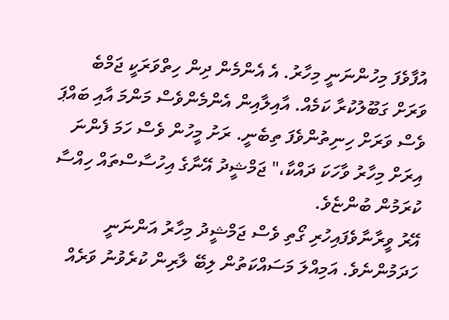އުފާވެފަ މިހުންނަނީ މިހާރު. އެ އެންމެން ދިން ހިތްވަރަކީ ޖަމްބެ ވަރަށް ގަބޫލުކުރާ ކަމެއް. އާއިލާއިން އެންމެންވެސް މަންމަ އާއި ބައްޕަ ވެސް ވަރަށް ހިނިތުންވެފަ ތިބެނީ. ރަށު މީހުން ވެސް ހަމަ ފެންނަ އިރަށް މިހާރު ވާހަކަ ދައްކާ،" ޖަމްޝީދު އޭނާގެ އިހުސާސްތައް ހިއްސާ ކުރަމުން ބުންޏެވެ.
އޭރު ވީރާނާވެފައިހުރި ގޯތި ވެސް ޖަމްޝީދު މިހާރު އަންނަނީ ހަދަމުންނެވެ. އަމިއްލަ މަސައްކަތުން ލިބޭ ލާރިން ކުރެވުނު ވަރެއް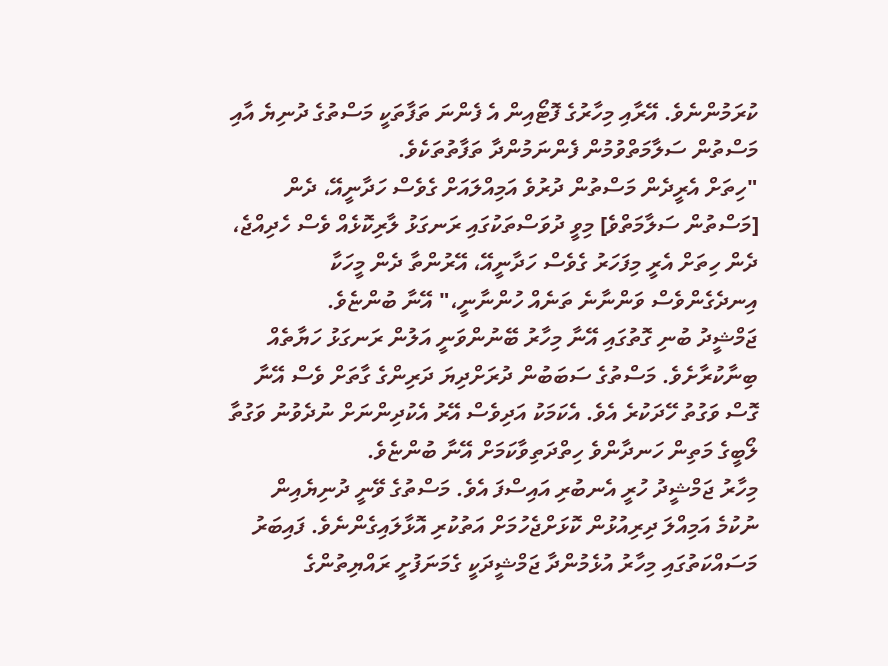ކުރަމުންނެވެ. އޭރާއި މިހާރުގެ ފޮޓޯއިން އެ ފެންނަ ތަފާތަކީ މަސްތުގެ ދުނިޔެ އާއި މަސްތުން ސަލާމަތްވުމުން ފެންނަމުންދާ ތަފާތުތަކެވެ.
"ހިތަށް އެރީދެން މަސްތުން ދުރުވެ އަމިއްލައަށް ގެވެސް ހަދާނީއޭ، ދެން [މަސްތުން ސަލާމަތްވެ] މިވީ ދުވަސްތަކުގައި ރަނގަޅު ލާރިކޮޅެއް ވެސް ހެދިއްޖެ، ދެން ހިތަށް އެރީ މިފަހަރު ގެވެސް ހަދާނީއޭ، އޭރުންތާ ދެން މީހަކާ އިނދެގެންވެސް ވަންނާނެ ތަނެއް ހުންނާނީ،" އޭނާ ބުންޏެވެ.
ޖަމްޝީދު ބުނި ގޮތުގައި އޭނާ މިހާރު ބޭނުންވަނީ އަލުން ރަނގަޅު ހަޔާތެއް ބިނާކުރާށެވެ. މަސްތުގެ ސަބަބުން ދުރަށްދިޔަ ދަރިންގެ ގާތަށް ވެސް އޭނާ ގޮސް ވަގުތު ހޭދަކުރެ އެވެ. އެކަމަކު އަދިވެސް އޭރު އެކުދިންނަށް ނުދެވުނު ވަގުތާ ލޯބީގެ މަތިން ހަނދާންވެ ހިތްދަތިވާކަމަށް އޭނާ ބުންޏެވެ.
މިހާރު ޖަމްޝީދު ހުރީ އެނބުރި އައިސްފަ އެވެ. މަސްތުގެ ވޭނީ ދުނިޔެއިން ނުކުމެ އަމިއްލަ ދިރިއުޅުން ކޮޅަށްޖެހުމަށް އަތުކުރި އޮޅާލައިގެންނެވެ. ފައިބަރު މަސައްކަތުގައި މިހާރު އުޅެމުންދާ ޖަމްޝީދަކީ ގެމަނަފުށީ ރައްޔިތުންގެ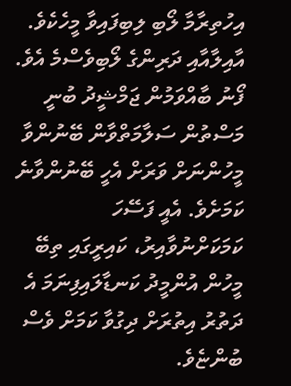އިހުތިރާމާ ލޯބި ލިބިފައިވާ މީހެކެވެ. އާއިލާއާއި ދަރިންގެ ލޯބިވެސްމެ އެވެ.
ފޯނު ބާއްވަމުން ޖަމްޝީދު ބުނީ މަސްތުން ސަލާމަތްވާން ބޭނުންވާ މީހުންނަށް ވަރަށް އެހީ ބޭނުންވާނެ ކަމަށެވެ. އެއީ ފަސޭހަ ކަމަކަށްނުވާއިރު، ކައިރީގައި ތިބޭ މީހުން އުންމީދު ކަނޑާލައިފިނަމަ އެ ދަތުރު އިތުރަށް ދިގުވާ ކަމަށް ވެސް ބުންޏެވެ.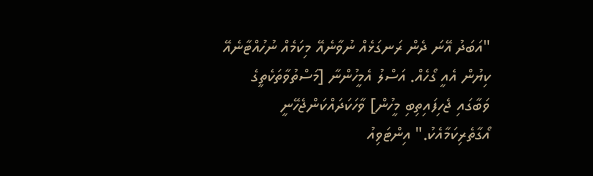"އަބަދު އޭނަ ދެން ރަނގަޅެއް ނުވާނެއޭ މިކަމެއް ނުހުއްޓާނެއޭ ކިޔުން އެއީ ގޯހެއް. އަސްލު އެމީހުންނާ [މަސްތުވާތަކެތީގެ ވަބާގައި ޖެހިފައިތިބި މީހުން] ވާހަކަދައްކަންޖެހޭނީ އޯގާތެރިކަމާއެކު." އިންޓަވިއު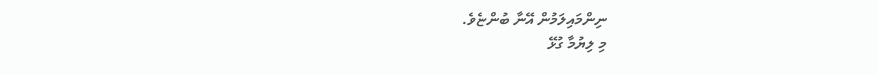ނިންމައިލަމުން އޭނާ ބުންޏެވެ.
މި ލިޔުމާ ގުޅޭ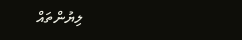ލިޔުންތައް